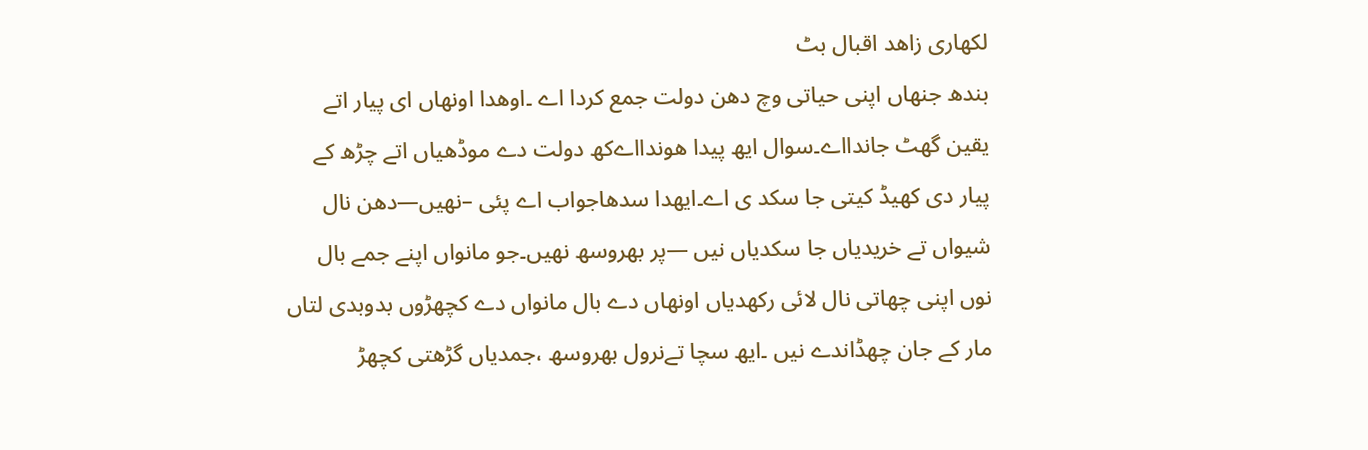لکھاری زاھد اقبال بٹ
بندھ جنھاں اپنی حیاتی وچ دھن دولت جمع کردا اے ۔اوھدا اونھاں ای پیار اتے یقین گھٹ جاندااے۔سوال ایھ پیدا ھوندااےکھ دولت دے موڈھیاں اتے چڑھ کے پیار دی کھیڈ کیتی جا سکد ی اے۔ایھدا سدھاجواب اے پئی –نھیں—دھن نال شیواں تے خریدیاں جا سکدیاں نیں —پر بھروسھ نھیں۔جو مانواں اپنے جمے بال نوں اپنی چھاتی نال لائی رکھدیاں اونھاں دے بال مانواں دے کچھڑوں بدوبدی لتاں مار کے جان چھڈاندے نیں ۔ایھ سچا تےنرول بھروسھ ،جمدیاں گڑھتی کچھڑ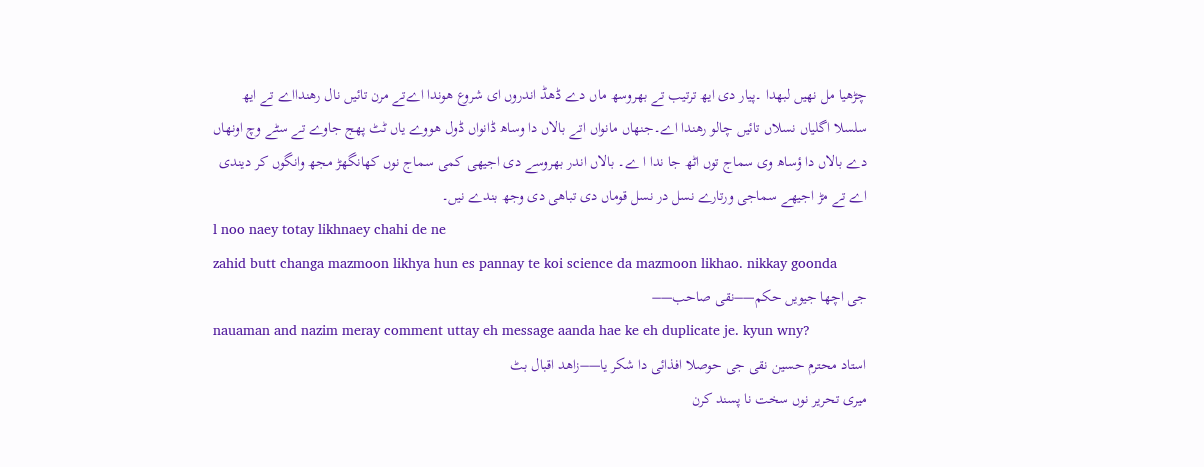چڑھیا مل نھیں لبھدا ۔پیار دی ایھ ترتیب تے بھروسھ ماں دے ڈھڈ اندروں ای شروع ھوندا اےتے مرن تائیں نال رھندااے تے ایھ سلسلا اگلیاں نسلاں تائیں چالو رھندا اے۔جنھاں مانواں اتے بالاں دا وساھ ڈانواں ڈول ھووے یاں ٹٹ پھج جاوے تے سٹے وچ اونھاں دے بالاں دا ؤساھ وی سماج توں اٹھ جا ندا ا ے۔ بالاں اندر بھروسے دی اجیھی کمی سماج نوں کھانگھڑ مجھ وانگوں کر دیندی اے تے مڑ اجیھے سماجی ورتارے نسل در نسل قوماں دی تباھی دی وجھ بندے نیں۔
l noo naey totay likhnaey chahi de ne
zahid butt changa mazmoon likhya hun es pannay te koi science da mazmoon likhao. nikkay goonda
جی اچھا جیویں حکم—–نقی صاحب—–
nauaman and nazim meray comment uttay eh message aanda hae ke eh duplicate je. kyun wny?
استاد محترم حسین نقی جی حوصلا افذائی دا شکر یا—–زاھد اقبال بٹ
میری تحریر نوں سخت نا پسند کرن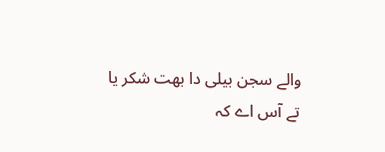والے سجن بیلی دا بھت شکر یا تے آس اے کہ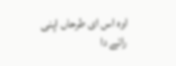اوہ اس ای طرحاں اپنی رائے دا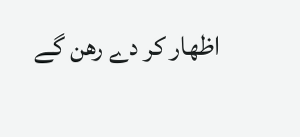اظھار کر دے رھن گے